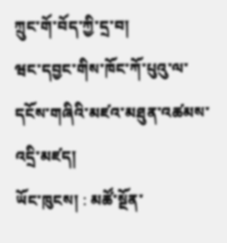ཀྲུང་གོ་བོད་ཀྱི་དྲ་བ།
ཝང་དབྱང་གིས་ཁོང་ཀོ་པུའུ་ལ་དངོས་གཞིའི་མཛའ་མཐུན་འཚམས་འདྲི་མཛད།
ཡོང་ཁུངས། : མཚོ་སྔོན་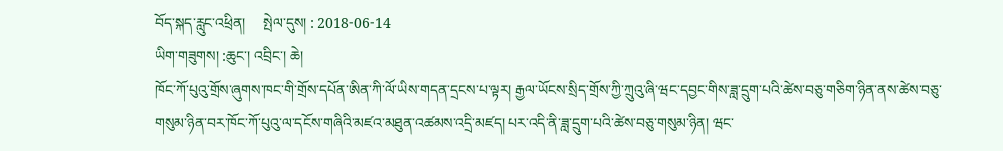བོད་སྐད་རླུང་འཕྲིན།     སྤེལ་དུས། : 2018-06-14
ཡིག་གཟུགས། :ཆུང་། འབྲིང་། ཆེ།
ཁོང་ཀོ་པུའུ་གྲོས་ཞུགས་ཁང་གི་གྲོས་དཔོན་ཨིན་ཀི་ལོ་ཡིས་གདན་དྲངས་པ་ལྟར། རྒྱལ་ཡོངས་སྲིད་གྲོས་ཀྱི་ཀྲུའུ་ཞི་ཝང་དབྱང་གིས་ཟླ་དྲུག་པའི་ཚེས་བཅུ་གཅིག་ཉིན་ནས་ཚེས་བཅུ་གསུམ་ཉིན་བར་ཁོང་ཀོ་པུའུ་ལ་དངོས་གཞིའི་མཛའ་མཐུན་འཚམས་འདྲི་མཛད། པར་འདི་ནི་ཟླ་དྲུག་པའི་ཚེས་བཅུ་གསུམ་ཉིན། ཝང་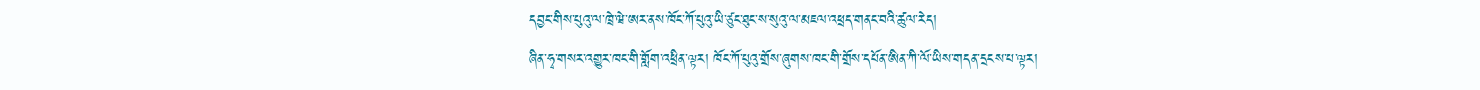དབྱང་གིས་པུའུ་ལ་ཁྲེ་ཝེ་ཨར་ནས་ཁོང་ཀོ་པུའུ་ཡི་ཙུང་ཐུང་ས་སུའུ་ལ་མཇལ་འཕྲད་གནང་བའི་ཚུལ་རེད།
ཞིན་ཧྭ་གསར་འགྱུར་ཁང་གི་གློག་འཕྲིན་ལྟར། ཁོང་ཀོ་པུའུ་གྲོས་ཞུགས་ཁང་གི་གྲོས་དཔོན་ཨིན་ཀི་ལོ་ཡིས་གདན་དྲངས་པ་ལྟར།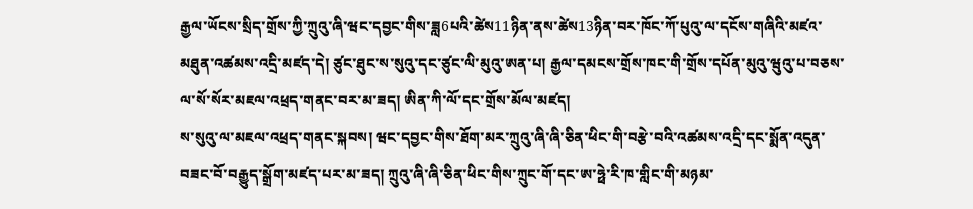རྒྱལ་ཡོངས་སྲིད་གྲོས་ཀྱི་ཀྲུའུ་ཞི་ཝང་དབྱང་གིས་ཟླ6པའི་ཚེས11ཉིན་ནས་ཚེས13ཉིན་བར་ཁོང་ཀོ་པུའུ་ལ་དངོས་གཞིའི་མཛའ་མཐུན་འཚམས་འདྲི་མཛད་དེ། ཙུང་ཐུང་ས་སུའུ་དང་ཙུང་ལི་མུའུ་ཨན་པ། རྒྱལ་དམངས་གྲོས་ཁང་གི་གྲོས་དཔོན་མུའུ་ཝུའུ་པ་བཅས་ལ་སོ་སོར་མཇལ་འཕྲད་གནང་བར་མ་ཟད། ཨིན་ཀི་ལོ་དང་གྲོས་མོལ་མཛད།
ས་སུའུ་ལ་མཇལ་འཕྲད་གནང་སྐབས། ཝང་དབྱང་གིས་ཐོག་མར་ཀྲུའུ་ཞི་ཞི་ཅིན་ཕིང་གི་བརྩེ་བའི་འཚམས་འདྲི་དང་སྨོན་འདུན་བཟང་བོ་བརྒྱུད་སྒྲོག་མཛད་པར་མ་ཟད། ཀྲུའུ་ཞི་ཞི་ཅིན་ཕིང་གིས་ཀྲུང་གོ་དང་ཨ་ཧྥེ་རི་ཁ་གླིང་གི་མཉམ་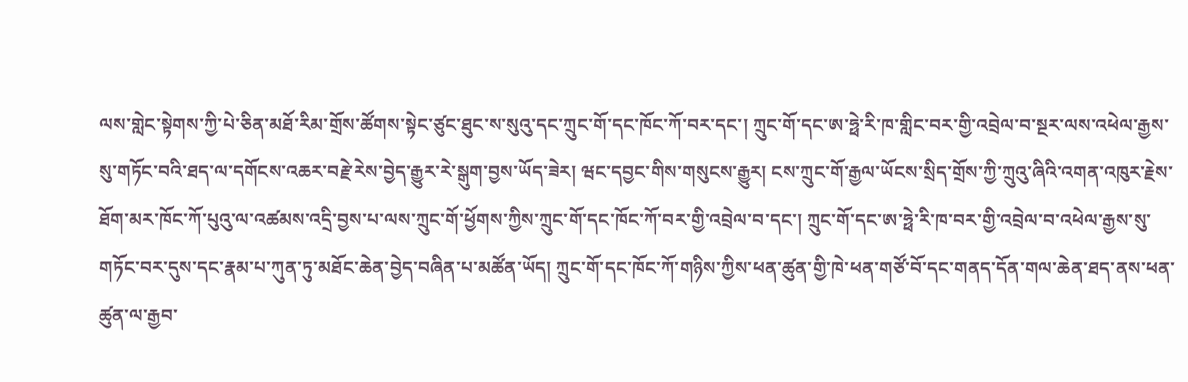ལས་གླེང་སྟེགས་ཀྱི་པེ་ཅིན་མཐོ་རིམ་གྲོས་ཚོགས་སྟེང་ཙུང་ཐུང་ས་སུའུ་དང་ཀྲུང་གོ་དང་ཁོང་ཀོ་བར་དང་། ཀྲུང་གོ་དང་ཨ་ཧྥེ་རི་ཁ་གླིང་བར་གྱི་འབྲེལ་བ་སྔར་ལས་འཕེལ་རྒྱས་སུ་གཏོང་བའི་ཐད་ལ་དགོངས་འཆར་བརྗེ་རེས་བྱེད་རྒྱུར་རེ་སྒུག་བྱས་ཡོད་ཟེར། ཝང་དབྱང་གིས་གསུངས་རྒྱུར། ངས་ཀྲུང་གོ་རྒྱལ་ཡོངས་སྲིད་གྲོས་ཀྱི་ཀྲུའུ་ཞིའི་འགན་འཁུར་རྗེས་ཐོག་མར་ཁོང་ཀོ་པུའུ་ལ་འཚམས་འདྲི་བྱས་པ་ལས་ཀྲུང་གོ་ཕྱོགས་ཀྱིས་ཀྲུང་གོ་དང་ཁོང་ཀོ་བར་གྱི་འབྲེལ་བ་དང་། ཀྲུང་གོ་དང་ཨ་ཧྥེ་རི་ཁ་བར་གྱི་འབྲེལ་བ་འཕེལ་རྒྱས་སུ་གཏོང་བར་དུས་དང་རྣམ་པ་ཀུན་ཏུ་མཐོང་ཆེན་བྱེད་བཞིན་པ་མཚོན་ཡོད། ཀྲུང་གོ་དང་ཁོང་ཀོ་གཉིས་ཀྱིས་ཕན་ཚུན་གྱི་ཁེ་ཕན་གཙོ་བོ་དང་གནད་དོན་གལ་ཆེན་ཐད་ནས་ཕན་ཚུན་ལ་རྒྱབ་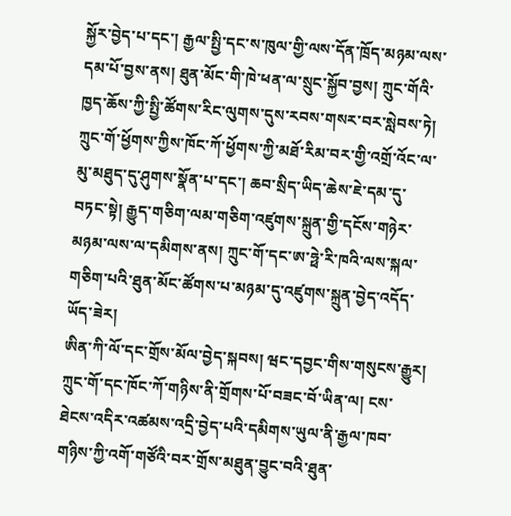སྐྱོར་བྱེད་པ་དང་། རྒྱལ་སྤྱི་དང་ས་ཁུལ་གྱི་ལས་དོན་ཁྲོད་མཉམ་ལས་དམ་པོ་བྱས་ནས། ཐུན་མོང་གི་ཁེ་ཕན་ལ་སྲུང་སྐྱོབ་བྱས། ཀྲུང་གོའི་ཁྱད་ཆོས་ཀྱི་སྤྱི་ཚོགས་རིང་ལུགས་དུས་རབས་གསར་བར་སླེབས་ཏེ། ཀྲུང་གོ་ཕྱོགས་ཀྱིས་ཁོང་ཀོ་ཕྱོགས་ཀྱི་མཐོ་རིམ་བར་གྱི་འགྲོ་འོང་ལ་མུ་མཐུད་དུ་ཤུགས་སྣོན་པ་དང་། ཆབ་སྲིད་ཡིད་ཆེས་ཇེ་དམ་དུ་བཏང་སྟེ། རྒྱུད་གཅིག་ལམ་གཅིག་འཛུགས་སྐྲུན་གྱི་དངོས་གཉེར་མཉམ་ལས་ལ་དམིགས་ནས། ཀྲུང་གོ་དང་ཨ་ཧྥེ་རི་ཁའི་ལས་སྐལ་གཅིག་པའི་ཐུན་མོང་ཚོགས་པ་མཉམ་དུ་འཛུགས་སྐྲུན་བྱེད་འདོད་ཡོད་ཟེར།
ཨིན་ཀི་ལོ་དང་གྲོས་མོལ་བྱེད་སྐབས། ཝང་དབྱང་གིས་གསུངས་རྒྱུར། ཀྲུང་གོ་དང་ཁོང་ཀོ་གཉིས་ནི་གྲོགས་པོ་བཟང་བོ་ཡིན་ལ། ངས་ཐེངས་འདིར་འཚམས་འདྲི་བྱེད་པའི་དམིགས་ཡུལ་ནི་རྒྱལ་ཁབ་གཉིས་ཀྱི་འགོ་གཙོའི་བར་གྲོས་མཐུན་བྱུང་བའི་ཐུན་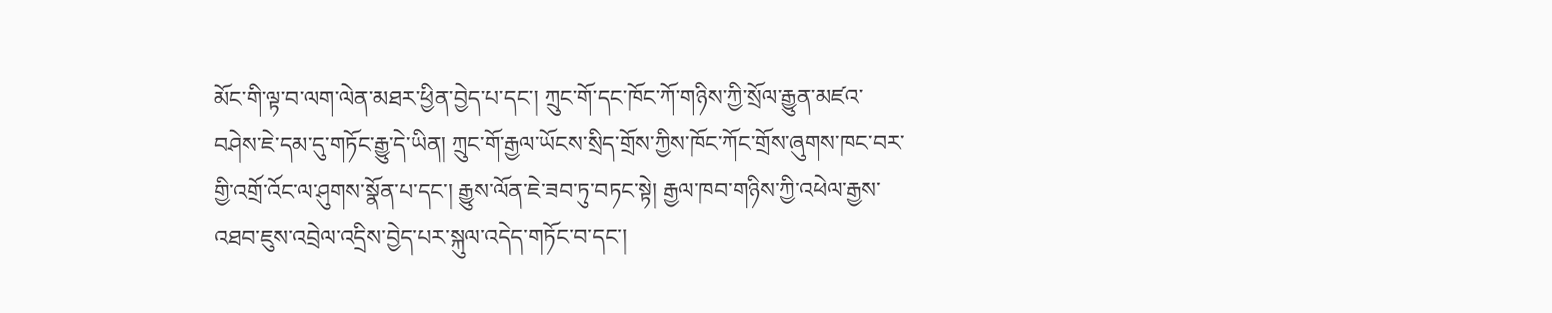མོང་གི་ལྟ་བ་ལག་ལེན་མཐར་ཕྱིན་བྱེད་པ་དང་། ཀྲུང་གོ་དང་ཁོང་ཀོ་གཉིས་ཀྱི་སྲོལ་རྒྱུན་མཛའ་བཤེས་ཇེ་དམ་དུ་གཏོང་རྒྱུ་དེ་ཡིན། ཀྲུང་གོ་རྒྱལ་ཡོངས་སྲིད་གྲོས་ཀྱིས་ཁོང་ཀོང་གྲོས་ཞུགས་ཁང་བར་གྱི་འགྲོ་འོང་ལ་ཤུགས་སྣོན་པ་དང་། རྒྱུས་ལོན་ཇེ་ཟབ་ཏུ་བཏང་སྟེ། རྒྱལ་ཁབ་གཉིས་ཀྱི་འཕེལ་རྒྱས་འཐབ་ཇུས་འབྲེལ་འདྲིས་བྱེད་པར་སྐུལ་འདེད་གཏོང་བ་དང་།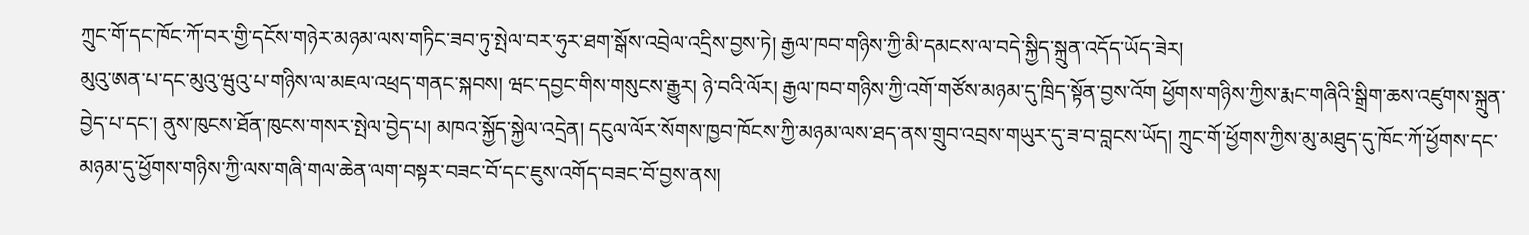ཀྲུང་གོ་དང་ཁོང་ཀོ་བར་གྱི་དངོས་གཉེར་མཉམ་ལས་གཏིང་ཟབ་ཏུ་སྤེལ་བར་ཧུར་ཐག་སྒོས་འབྲེལ་འདྲིས་བྱས་ཏེ། རྒྱལ་ཁབ་གཉིས་ཀྱི་མི་དམངས་ལ་བདེ་སྐྱིད་སྐྲུན་འདོད་ཡོད་ཟེར།
མུའུ་ཨན་པ་དང་མུའུ་ཝུའུ་པ་གཉིས་ལ་མཇལ་འཕྲད་གནང་སྐབས། ཝང་དབྱང་གིས་གསུངས་རྒྱུར། ཉེ་བའི་ལོར། རྒྱལ་ཁབ་གཉིས་ཀྱི་འགོ་གཙོས་མཉམ་དུ་ཁྲིད་སྟོན་བྱས་འོག ཕྱོགས་གཉིས་ཀྱིས་རྨང་གཞིའི་སྒྲིག་ཆས་འཛུགས་སྐྲུན་བྱེད་པ་དང་། ནུས་ཁུངས་ཐོན་ཁུངས་གསར་སྤེལ་བྱེད་པ། མཁའ་སྐྱོད་སྐྱེལ་འདྲེན། དངུལ་ལོར་སོགས་ཁྱབ་ཁོངས་ཀྱི་མཉམ་ལས་ཐད་ནས་གྲུབ་འབྲས་གཡུར་དུ་ཟ་བ་བླངས་ཡོད། ཀྲུང་གོ་ཕྱོགས་ཀྱིས་མུ་མཐུད་དུ་ཁོང་ཀོ་ཕྱོགས་དང་མཉམ་དུ་ཕྱོགས་གཉིས་ཀྱི་ལས་གཞི་གལ་ཆེན་ལག་བསྟར་བཟང་བོ་དང་ཇུས་འགོད་བཟང་བོ་བྱས་ནས།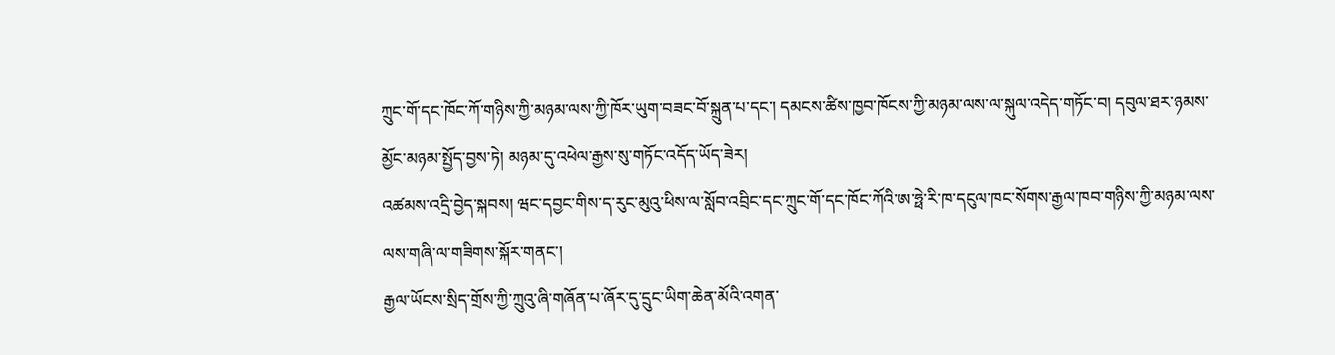ཀྲུང་གོ་དང་ཁོང་ཀོ་གཉིས་ཀྱི་མཉམ་ལས་ཀྱི་ཁོར་ཡུག་བཟང་བོ་སྐྲུན་པ་དང་། དམངས་ཚིས་ཁྱབ་ཁོངས་ཀྱི་མཉམ་ལས་ལ་སྐུལ་འདེད་གཏོང་བ། དབུལ་ཐར་ཉམས་མྱོང་མཉམ་སྤྱོད་བྱས་ཏེ། མཉམ་དུ་འཕེལ་རྒྱས་སུ་གཏོང་འདོད་ཡོད་ཟེར།
འཚམས་འདྲི་བྱེད་སྐབས། ཝང་དབྱང་གིས་ད་རུང་མུའུ་ཕིས་ལ་སློབ་འབྲིང་དང་ཀྲུང་གོ་དང་ཁོང་ཀོའི་ཨ་ཧྥེ་རི་ཁ་དངུལ་ཁང་སོགས་རྒྱལ་ཁབ་གཉིས་ཀྱི་མཉམ་ལས་ལས་གཞི་ལ་གཟིགས་སྐོར་གནང་།
རྒྱལ་ཡོངས་སྲིད་གྲོས་ཀྱི་ཀྲུའུ་ཞི་གཞོན་པ་ཞོར་དུ་དྲུང་ཡིག་ཆེན་མོའི་འགན་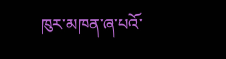ཁུར་མཁན་ཞ་པའོ་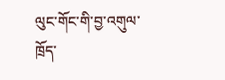ལུང་གོང་གི་བྱ་འགུལ་ཁྲོད་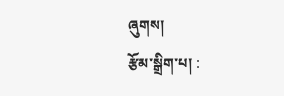ཞུགས།
རྩོམ་སྒྲིག་པ། :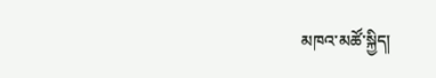མཁའ་མཚོ་སྐྱིད།